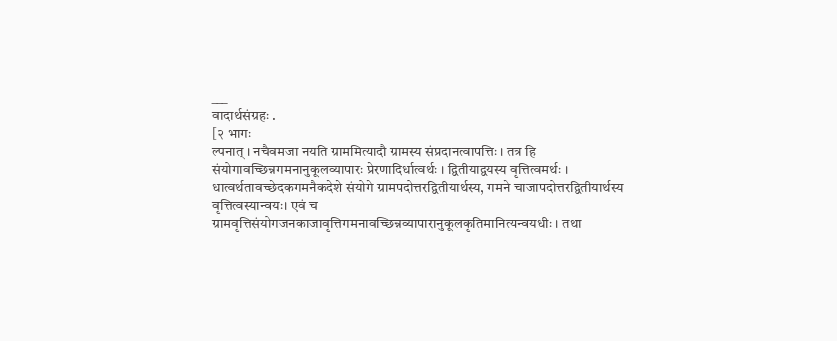___
वादार्थसंग्रहः .
[२ भागः
ल्पनात् । नचैवमजा नयति ग्राममित्यादौ ग्रामस्य संप्रदानत्वापत्तिः । तत्र हि संयोगावच्छिन्नगमनानुकूलव्यापारः प्रेरणादिर्धात्वर्थः । द्वितीयाद्वयस्य वृत्तित्वमर्थः । धात्वर्थतावच्छेदकगमनैकदेशे संयोगे ग्रामपदोत्तरद्वितीयार्थस्य, गमने चाजापदोत्तरद्वितीयार्थस्य वृत्तित्वस्यान्वयः। एवं च ग्रामवृत्तिसंयोगजनकाजावृत्तिगमनावच्छिन्नव्यापारानुकूलकृतिमानित्यन्वयधीः । तथा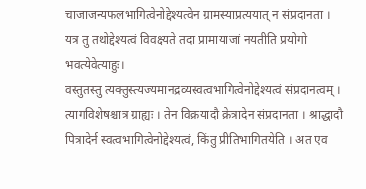चाजाजन्यफलभागित्वेनोद्देश्यत्वेन ग्रामस्याप्रत्ययात् न संप्रदानता ।
यत्र तु तथोद्देश्यत्वं विवक्ष्यते तदा प्रामायाजां नयतीति प्रयोगो भवत्येवेत्याहुः।
वस्तुतस्तु त्यक्तुस्त्यज्यमानद्रव्यस्वत्वभागित्वेनोद्देश्यत्वं संप्रदानत्वम् । त्यागविशेषश्चात्र ग्राह्यः । तेन विक्रयादौ क्रेत्रादेन संप्रदानता । श्राद्धादौ पित्रादेर्न स्वत्वभागित्वेनोद्देश्यत्वं, किंतु प्रीतिभागितयेति । अत एव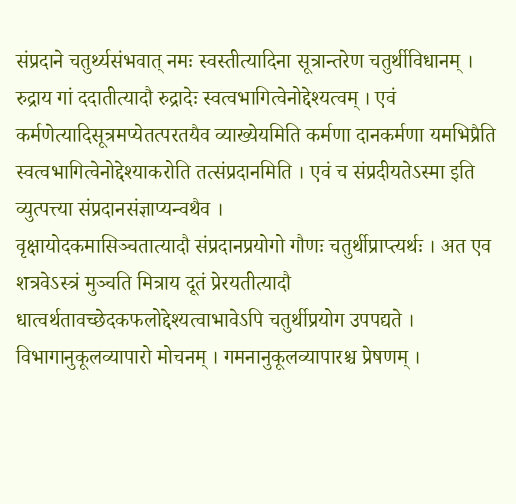संप्रदाने चतुर्थ्यसंभवात् नमः स्वस्तीत्यादिना सूत्रान्तरेण चतुर्थीविधानम् । रुद्राय गां ददातीत्यादौ रुद्रादेः स्वत्वभागित्वेनोद्देश्यत्वम् । एवं कर्मणेत्यादिसूत्रमप्येतत्परतयैव व्याख्येयमिति कर्मणा दानकर्मणा यमभिप्रैति स्वत्वभागित्वेनोद्देश्याकरोति तत्संप्रदानमिति । एवं च संप्रदीयतेऽस्मा इति व्युत्पत्त्या संप्रदानसंज्ञाप्यन्वथैव ।
वृक्षायोदकमासिञ्चतात्यादौ संप्रदानप्रयोगो गौणः चतुर्थीप्राप्त्यर्थः । अत एव शत्रवेऽस्त्रं मुञ्चति मित्राय दूतं प्रेरयतीत्यादौ धात्वर्थतावच्छेदकफलोद्देश्यत्वाभावेऽपि चतुर्थीप्रयोग उपपद्यते । विभागानुकूलव्यापारो मोचनम् । गमनानुकूलव्यापारश्च प्रेषणम् ।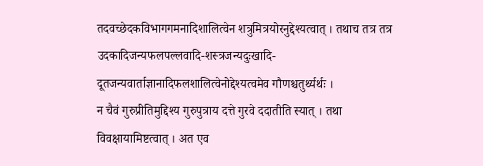तदवच्छेदकविभागगमनादिशालित्वेन शत्रुमित्रयोरनुद्देश्यत्वात् । तथाच तत्र तत्र उदकादिजन्यफलपल्लवादि-शस्त्रजन्यदुःखादि-दूतजन्यवार्ताज्ञानादिफलशालित्वेनोद्देश्यत्वमेव गौणश्चतुर्थ्यर्थः ।
न चैवं गुरुप्रीतिमुद्दिश्य गुरुपुत्राय दत्ते गुरवे ददातीति स्यात् । तथा विवक्षायामिष्टत्वात् । अत एव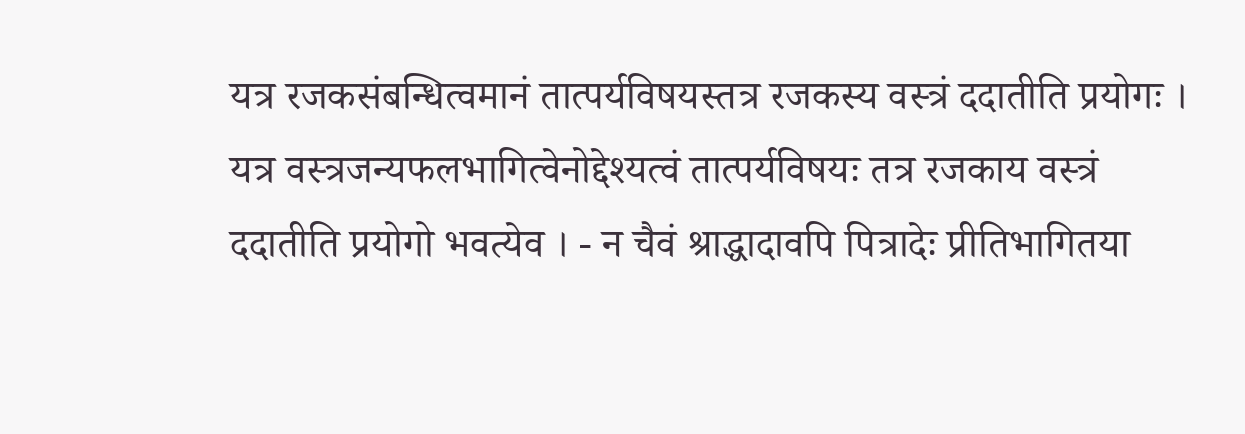यत्र रजकसंबन्धित्वमानं तात्पर्यविषयस्तत्र रजकस्य वस्त्रं ददातीति प्रयोगः । यत्र वस्त्रजन्यफलभागित्वेनोद्देश्यत्वं तात्पर्यविषयः तत्र रजकाय वस्त्रं ददातीति प्रयोगो भवत्येव । - न चैवं श्राद्धादावपि पित्रादेः प्रीतिभागितया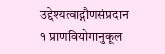उद्देश्यत्वाद्गौणसंप्रदान
१ प्राणवियोगानुकूल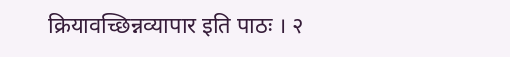क्रियावच्छिन्नव्यापार इति पाठः । २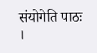संयोगेति पाठः ।